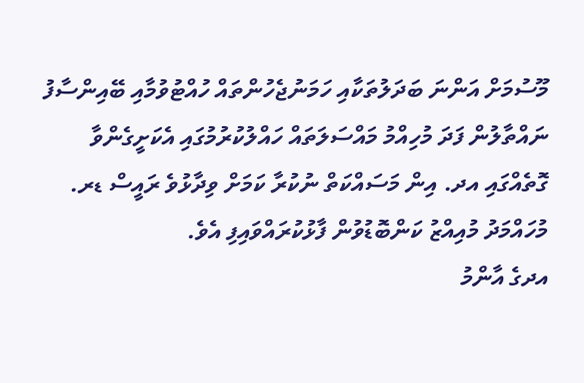މޫސުމަށް އަންނަ ބަދަލުތަކާއި ހަމަނުޖެހުންތައް ހުއްޓުވުމާއި ބޭއިންސާފު ނައްތާލުން ފަދަ މުހިއްމު މައްސަލަތައް ހައްލުކުރުމުގައި އެކަށީގެންވާ ގޮތެއްގައި އދ. އިން މަސައްކަތް ނުކުރާ ކަމަށް ވިދާޅުވެ ރައީސް ޑރ. މުހައްމަދު މުއިއްޒު ކަންބޮޑުވުން ފާޅުކުރައްވައިފި އެވެ.
އދގެ އާންމު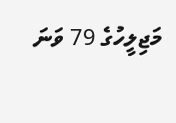މަޖިލީހުގެ 79 ވަނަ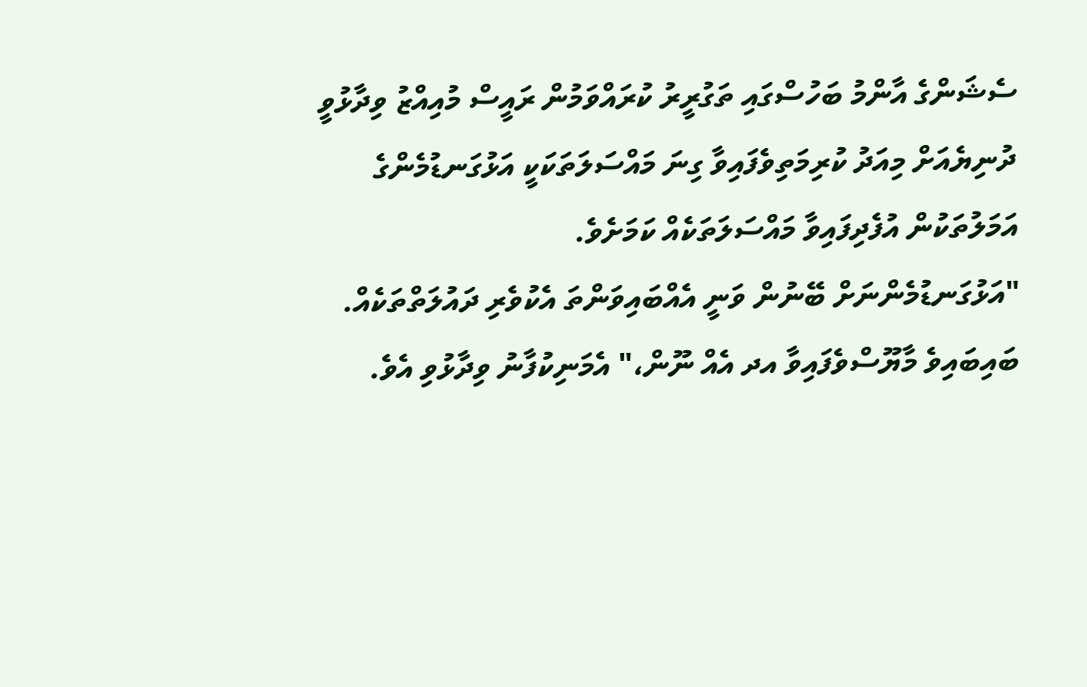ސެޝަންގެ އާންމު ބަހުސްގައި ތަގުރީރު ކުރައްވަމުން ރައީސް މުއިއްޒު ވިދާޅުވީ ދުނިޔެއަށް މިއަދު ކުރިމަތިވެފައިވާ ގިނަ މައްސަލަތަކަކީ އަޅުގަނޑުމެންގެ އަމަލުތަކުން އުފެދިފައިވާ މައްސަލަތަކެއް ކަމަށެވެ.
"އަޅުގަނޑުމެންނަށް ބޭނުން ވަނީ އެއްބައިވަންތަ އެކުވެރި ދައުލަތްތަކެއް. ބައިބައިވެ މާޔޫސްވެފައިވާ އދ އެއް ނޫން،" އެމަނިކުފާނު ވިދާޅުވި އެވެ.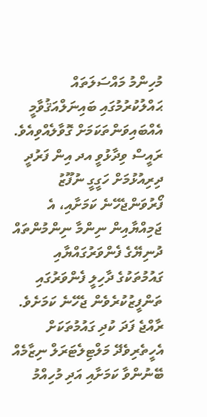މުހިންމު މައްސަލަތައް ޙައްލުކުރުމުގައި ބައިނަލްއަޤުވާމީ އެއްބައިވަންތަކަމަށް ގޮވާލެއްވިއެވެ.
ރައީސް ވިދާޅުވީ އދ އިން ފަރުދީ ދިރިއުޅުމަށް ހަގީގީ ނުފޫޒު ފޯރުވަންޖެހޭނެ ކަމަށާއި، އެ ޖަމިއްޔާއިން ނިންމާ ނިންމުންތައް ދުނިޔޭގެ ފެންވަރުގައްޔާއި ގައުމުތަކުގެ ދާހިލީ ފެންވަރުގައި ތަންފީޒުކުރެވެން ޖެހޭނެ ކަމަށެވެ. ރާއްޖެ ފަދަ ކުދި ގައުމުތަކަށް އެހީތެރިވެދޭ މަލްޓިލެޓަރަލް ނިޒާމެއް ބޭނުންވާ ކަމަށާއި އަދި މުހިއްމު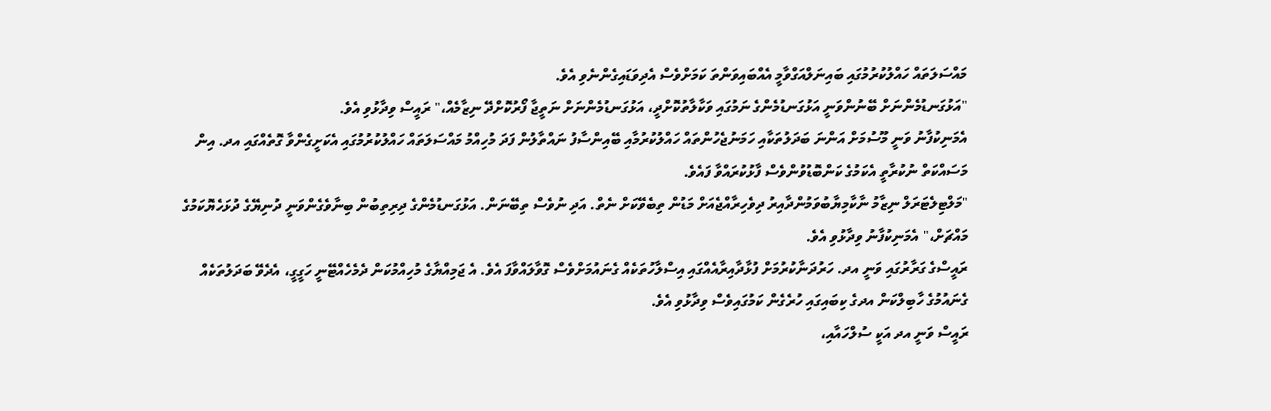މައްސަލަތައް ހައްލުކުރުމުގައި ބައިނަލްއަގްވާމީ އެއްބައިވަންތަ ކަމަށްވެސް އެދިވަޑައިގެންނެވި އެވެ.
"އަޅުގަނޑުމެންނަށް ބޭނުންވަނީ އަޅުގަނޑުމެންގެ ނަމުގައި ވަކާލާތުކޮށްދީ، އަޅުގަނޑުމެންނަށް ނަތީޖާ ފޯރުކޮށްދޭ ނިޒާމެއް،" ރައީސް ވިދާޅުވި އެވެ.
އެމަނިކުފާނު ވަނީ މޫސުމަށް އަންނަ ބަދަލުތަކާއި ހަމަނުޖެހުންތައް ހައްލުކުރުމާއި ބޭއިންސާފު ނައްތާލުން ފަދަ މުހިއްމު މައްސަލަތައް ހައްލުކުރުމުގައި އެކަށީގެންވާ ގޮތެއްގައި އދ. އިން މަސައްކަތް ނުކުރާތީ އެކަމުގެ ކަންބޮޑުވުންވެސް ފާޅުކުރައްވާ ފައެވެ.
"މަލްޓިލެޓަރަލް ނިޒާމު ނާކާމިޔާބުވަމުންދާއިރު ދިވެހިރާއްޖެއަށް މަޑުން ތިބެވޭކަށް ނެތް. އަދި ނުވެސް ތިބޭނަން. އަޅުގަނޑުމެންގެ ދިރިތިބުން ބިނާވެގެންވަނީ ދުނިޔޭގެ ދުޅަހެޔޮކަމުގެ މައްޗަށް،" އެމަނިކުފާނު ވިދާޅުވި އެވެ.
ރައީސްގެ ގަރާރުގައި ވަނީ އދ. ހަރުދަނާކުރުމަށް ފުޅާދާއިރާއެއްގައި އިސްލާހުތަކެއް ގެނައުމަށްވެސް ގޮވާލައްވާފަ އެވެ. އެ ޖަމިއްޔާގެ މުހިއްމުކަން ދެމެހެއްޓޭނީ ހަގީގީ، އެދެވޭ ބަދަލުތަކެއް ގެނައުމުގެ ހާބިލްކަން އދގެ ކިބައިގައި ހުރެގެން ކަމުގައިވެސް ވިދާޅުވި އެވެ.
ރައީސް ވަނީ އދ އަކީ ސުލްހައާއި،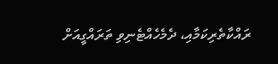ރައްކާތެރިކަމާއި، ދެމެހެއްޓެނިވި ތަރައްގީއަށް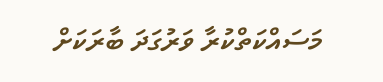މަސައްކަތްކުރާ ވަރުގަދަ ބާރަކަށް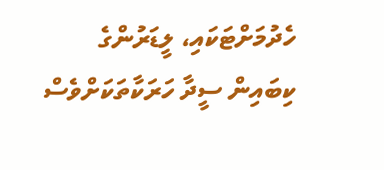ހެދުމަށްޓަކައި، ލީޑަރުންގެ ކިބައިން ސީދާ ހަރަކާތަކަށްވެސް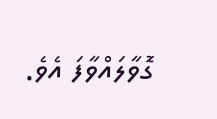ގޮވާލައްވާފަ އެވެ.